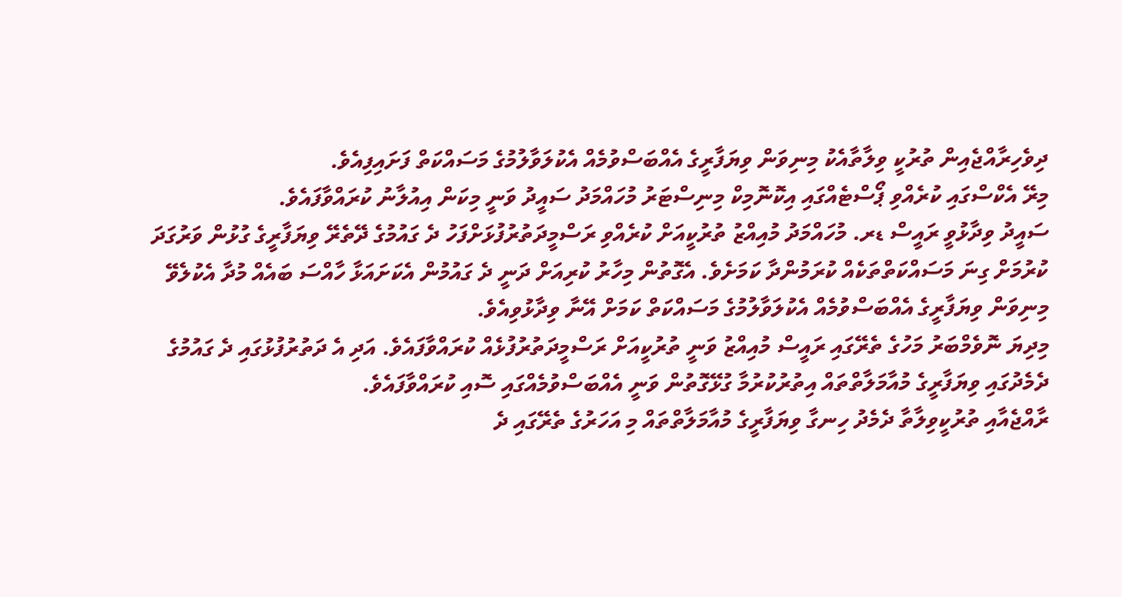ދިވެހިރާއްޖެއިން ތުރުކީ ވިލާތާއެކު މިނިވަން ވިޔަފާރީގެ އެއްބަސްވުމެއް އެކުލަވާލުމުގެ މަސައްކަތް ފަށައިފިއެވެ.
މިރޭ އެކްސްގައި ކުރެއްވި ޕޯސްޓެއްގައި އިކޮނޮމިކް މިނިސްޓަރު މުހައްމަދު ސައީދު ވަނީ މިކަން އިއުލާނު ކުރައްވާފައެވެ.
ސައީދު ވިދާޅުވީ ރައީސް ޑރ. މުހައްމަދު މުއިއްޒު ތުރުކީއަށް ކުރެއްވި ރަސްމީދަތުރުފުޅަށްފަހު ދެ ގައުމުގެ ދޭތެރޭ ވިޔަފާރީގެ ގުޅުން ވަރުގަދަ ކުރުމަށް ގިނަ މަސައްކަތްތަކެއް ކުރަމުންދާ ކަމަށެވެ. އެގޮތުން މިހާރު ކުރިއަށް ދަނީ ދެ ގައުމުން އެކަށައަޅާ ހާއްސަ ބައެއް މުދާ އެކުލެވޭ މިނިވަން ވިޔަފާރީގެ އެއްބަސްވުމެއް އެކުލަވާލުމުގެ މަސައްކަތް ކަމަށް އޭނާ ވިދާޅުވިއެވެ.
މިދިޔަ ނޮވެމްބަރު މަހުގެ ތެރޭގައި ރައީސް މުއިއްޒު ވަނީ ތުރުކީއަށް ރަސްމީދަތުރުފުޅެއް ކުރައްވާފައެވެ. އަދި އެ ދަތުރުފުޅުގައި ދެ ގައުމުގެ ދެމެދުގައި ވިޔަފާރީގެ މުއާމަލާތްތައް އިތުރުކުރުމާ ގުޅޭގޮތުން ވަނީ އެއްބަސްވުމެއްގައި ސޮއި ކުރައްވާފައެވެ.
ރާއްޖެއާއި ތުރުކީވިލާތާ ދެމެދު ހިނގާ ވިޔަފާރީގެ މުއާމަލާތްތައް މި އަހަރުގެ ތެރޭގައި ދެ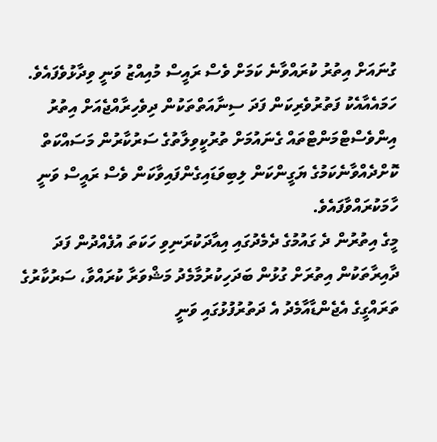ގުނައަށް އިތުރު ކުރައްވާނެ ކަމަށް ވެސް ރައީސް މުއިއްޒު ވަނީ ވިދާޅުވެފައެވެ. ހަމައެއާއެކު ފަތުރުވެރިކަން ފަދަ ސިނާއަތްތަކުން ދިވެހިރާއްޖެއަށް އިތުރު އިންވެސްޓްމަންޓްތައް ގެނައުމަށް ތުރުކީވިލާތުގެ ސަރުކާރުން މަސައްކަތް ކޮށްދެއްވާނެކަމުގެ ޔަގީންކަން ލިބިވަޑައިގެންފައިވާކަން ވެސް ރައީސް ވަނީ ހާމަކުރައްވާފައެވެ.
މީގެ އިތުރުން ދެ ގައުމުގެ ދެމެދުގައި އިއާދަކުރަނިވި ހަކަތަ އުފެއްދުން ފަދަ ދާއިރާތަކުން އިތުރަށް ގުޅުން ބަދަހިކުރުމާމެދު މަޝްވަރާ ކުރައްވާ، ސަރުކާރުގެ ތަރައްގީގެ އެޖެންޑާއާމެދު އެ ދަތުރުފުޅުގައި ވަނީ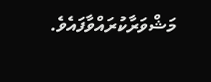މަޝްވަރާކުރައްވާފައެވެ.